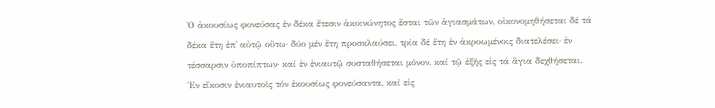Ὁ ἀκουσίως φονεύσας ἐν δέκα ἔτεσιν ἀκοινώνητος ἔσται τῶν ἁγιασμάτων, οἰκονομηθήσεται δέ τά δέκα ἔτη ἐπ᾿ αὐτῷ οὕτω· δύο μέν ἔτη προσκλαύσει, τρία δέ ἔτη ἐν ἀκροωμένοις διατελέσει· ἐν τέσσαρσιν ὑποπίπτων· καί ἐν ἐνιαυτῷ συσταθήσεται μόνον, καί τῷ ἑξῆς εἰς τά ἅγια δεχθήσεται.
Ἐν εἴκοσιν ἐνιαυτοῖς τόν ἑκουσίως φονεύσαντα, καί εἰς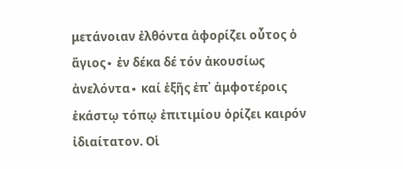μετάνοιαν ἐλθόντα ἀφορίζει οὗτος ὁ ἅγιος∙ ἐν δέκα δέ τόν ἀκουσίως ἀνελόντα∙ καί ἑξῆς ἐπ᾿ ἀμφοτέροις ἑκάστῳ τόπῳ ἐπιτιμίου ὁρίζει καιρόν ἰδιαίτατον. Οἱ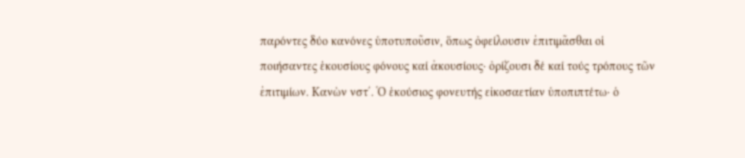παρόντες δύο κανόνες ὑποτυποῦσιν, ὅπως ὀφείλουσιν ἐπιτιμᾶσθαι οἱ ποιήσαντες ἑκουσίους φόνους καί ἀκουσίους∙ ὀρίζουσι δέ καί τούς τρόπους τῶν ἐπιτιμίων. Κανὼν νστ΄. Ὁ ἑκούσιος φονευτής εἰκοσαετίαν ὑποπιπτέτω∙ ὁ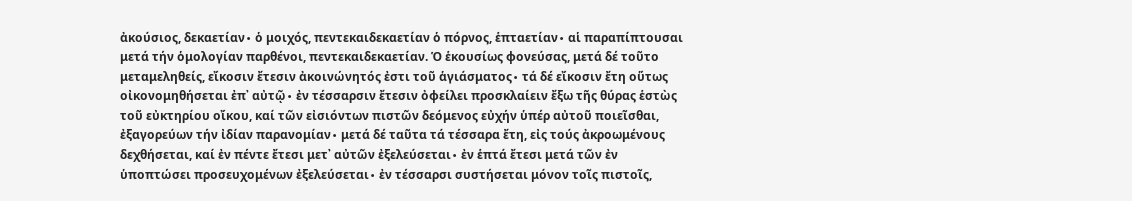ἀκούσιος, δεκαετίαν∙ ὁ μοιχός, πεντεκαιδεκαετίαν ὁ πόρνος, ἑπταετίαν∙ αἱ παραπίπτουσαι μετά τήν ὁμολογίαν παρθένοι, πεντεκαιδεκαετίαν. Ὁ ἑκουσίως φονεύσας, μετά δέ τοῦτο μεταμεληθείς, εἴκοσιν ἔτεσιν ἀκοινώνητός ἐστι τοῦ ἁγιάσματος∙ τά δέ εἴκοσιν ἔτη οὕτως οἰκονομηθήσεται ἐπ᾽ αὐτῷ∙ ἐν τέσσαρσιν ἔτεσιν ὀφείλει προσκλαίειν ἔξω τῆς θύρας ἑστὼς τοῦ εὐκτηρίου οἴκου, καί τῶν εἰσιόντων πιστῶν δεόμενος εὐχήν ὑπέρ αὐτοῦ ποιεῖσθαι, ἐξαγορεύων τήν ἰδίαν παρανομίαν∙ μετά δέ ταῦτα τά τέσσαρα ἔτη, εἰς τούς ἀκροωμένους δεχθήσεται, καί ἐν πέντε ἔτεσι μετ᾽ αὐτῶν ἐξελεύσεται∙ ἐν ἑπτά ἔτεσι μετά τῶν ἐν ὑποπτώσει προσευχομένων ἐξελεύσεται∙ ἐν τέσσαρσι συστήσεται μόνον τοῖς πιστοῖς,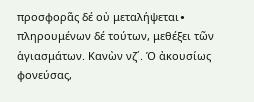προσφορᾶς δέ οὐ μεταλήψεται∙ πληρουμένων δέ τούτων, μεθέξει τῶν ἁγιασμάτων. Κανὼν νζ΄. Ὁ ἀκουσίως φονεύσας,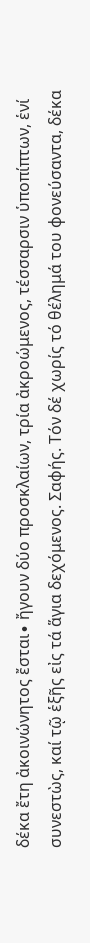δέκα ἔτη ἀκοινώνητος ἔσται∙ ἤγουν δύο προσκλαίων, τρία ἀκροώμενος, τέσσαρσιν ὑποπίπτων, ἑνί συνεστὼς, καί τῷ ἑξῆς εἰς τά ἅγια δεχόμενος. Σαφής. Τόν δέ χωρίς τό θέλημά του φονεύσαντα, δέκα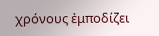χρόνους ἐμποδίζει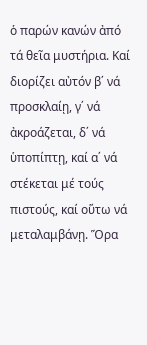ὁ παρών κανών ἀπό τά θεῖα μυστήρια. Καί διορίζει αὐτόν β΄ νά προσκλαίῃ, γ΄ νά ἀκροάζεται, δ΄ νά ὑποπίπτῃ, καί α΄ νά στέκεται μέ τούς πιστούς, καί οὕτω νά μεταλαμβάνῃ. Ὅρα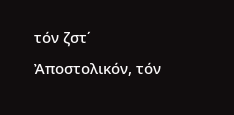τόν ζστ΄ Ἀποστολικόν, τόν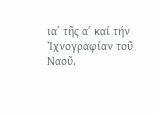ια΄ τῆς α΄ καί τήν Ἰχνογραφίαν τοῦ Ναοῦ.